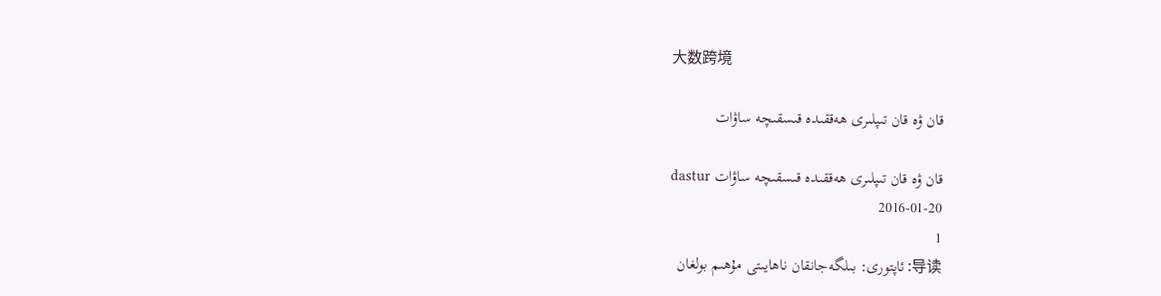大数跨境

قان ۋە قان تىپلىرى ھەققىدە قىسقىچە ساۋات

قان ۋە قان تىپلىرى ھەققىدە قىسقىچە ساۋات dastur
2016-01-20
1
导读: ئاپتورى: بىلگەجانقان ناھايىتى مۇھىم بولغان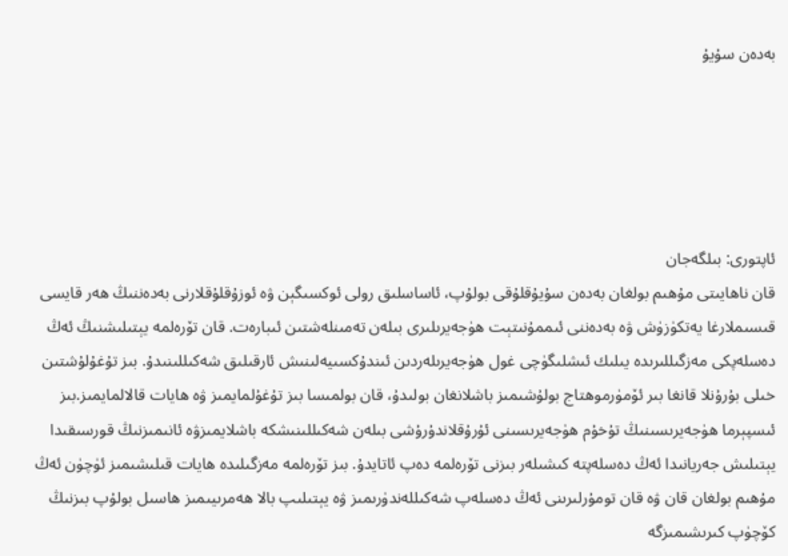بەدەن سۇيۇ





ئاپتورى: بىلگەجان
قان ناھايىتى مۇھىم بولغان بەدەن سۇيۇقلۇقى بولۇپ، ئاساسلىق رولى ئوكسىگېن ۋە ئوزۇقلۇقلارنى بەدەننىڭ ھەر قايسى قىسىملارغا يەتكۈزۈش ۋە بەدەننى ئىممۇنىتېت ھۈجەيرىلىرى بىلەن تەمىنلەشتىن ئىبارەت. قان تۆرەلمە يېتىلىشنىڭ ئەڭ دەسلەپكى مەزگىللىرىدە يىلىك ئىشلىگۈچى غول ھۈجەيرىلەردىن ئىندۇكسىيەلىنىش ئارقىلىق شەكىللىنىدۇ. بىز تۇغۇلۇشتىن خىلى بۇرۇنلا قانغا بىر ئۆمۈرموھتاج بولۇشىمىز باشلانغان بولىدۇ، قان بولمىسا بىز تۇغۇلمايمىز ۋە ھايات قالالمايمىز.بىز ئىسپېرما ھۈجەيرىسىنىڭ تۇخۇم ھۈجەيرىسىنى ئۇرۇقلاندۇرۇشى بىلەن شەكىللىنىشكە باشلايمىزۋە ئانىمىزنىڭ قورسىقىدا يېتىلىش جەريانىدا ئەڭ دەسلەپتە كىشىلەر بىزنى تۆرەلمە دەپ ئاتايدۇ. بىز تۆرەلمە مەزگىلىدە ھايات قىلىشىمىز ئۈچۈن ئەڭ مۇھىم بولغان قان ۋە قان تومۇرلىرىنى ئەڭ دەسلەپ شەكىللەندۈرىمىز ۋە يېتىلىپ بالا ھەمرىيىمىز ھاسىل بولۇپ بىزنىڭ كۆچۈپ كىرىشىمىزگە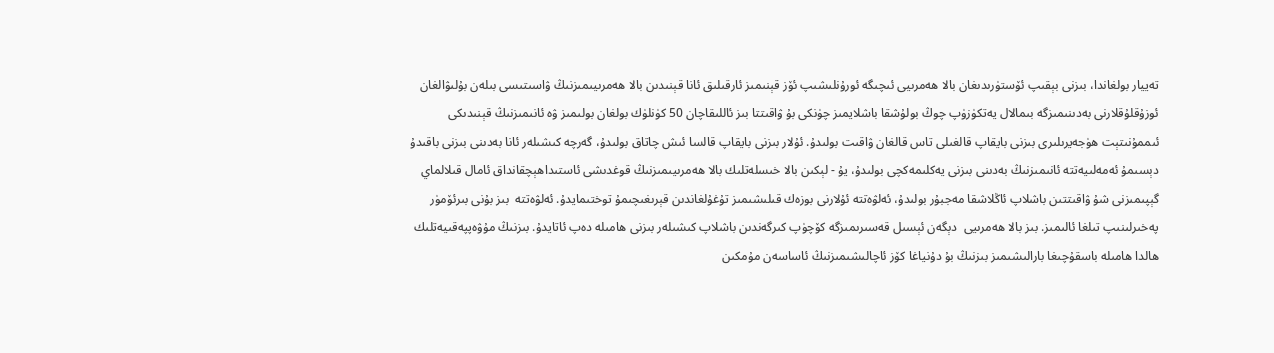تەييار بولغاندا، بىزنى بېقىپ ئۆستۈرىدىغان بالا ھەمرىيى ئىچىگە ئورۇنلىشىپ ئۆز قېنىمىز ئارقىلىق ئانا قېنىدىن بالا ھەمرىيىمىزنىڭ ۋاسىتىسى بىلەن بۇلىۋالغان ئوزۇقلۇقلارنى بەدىنىمىزگە بىمالال يەتكۈزۈپ چوڭ بولۇشقا باشلايمىز چۈنكى بۇ ۋاقىتتا بىز ئاللىقاچان 50 كۈنلۈك بولغان بولىمىز ۋە ئانىمىزنىڭ قېنىدىكى ئىممۇنىتېت ھۈجەيرىلىرى بىزنى بايقاپ قالغىلى تاس قالغان ۋاقىت بولىدۇ. ئۇلار بىزنى بايقاپ قالسا ئىش چاتاق بولىدۇ، گەرچە كىشىلەر ئانا بەدىنى بىزنى باقىدۇ دېسىمۇ ئەمەلىيەتتە ئانىمىزنىڭ بەدىنى بىزنى يەكلىمەكچى بولىدۇ، يۇ - لېكىن بالا خىسلەتلىك بالا ھەمرىيىمىزنىڭ قوغدىشى ئاستىداھېچقانداق ئامال قىلالماي گېپىمىزنى شۇ ۋاقىتتىن باشلاپ ئاڭلاشقا مەجبۇر بولىدۇ، ئەلۋەتتە ئۇلارنى بوزەك قىلىشىمىز تۇغۇلغاندىن قېرىغىچىمۇ توختىمايدۇ. ئەلۋەتتە  بىز بۇنى بىرئۆمۈر پەخىرلىنىپ تىلغا ئالىمىز. بىز بالا ھەمرىيى  دېگەن ئېسىل قەسىرىمىزگە كۆچۈپ كىرگەندىن باشلاپ كىشىلەر بىزنى ھامىلە دەپ ئاتايدۇ. بىزنىڭ مۇۋەپپەقىيەتلىك ھالدا ھامىلە باسقۇچىغا بارالىشىمىز بىزنىڭ بۇ دۇنياغا كۆز ئاچالىشىمىزنىڭ ئاساسەن مۇمكىن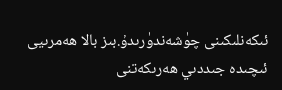ئىكەنلىكىنى چۈشەندۈرىدۇ.بىز بالا ھەمرىيى ئىچىدە جىددىي ھەرىكەتنى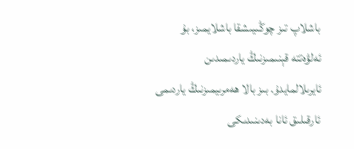باشلاپ تىز چوڭىيىشقا باشلايمىز، بۇ ئەلۋەتتە قېنىمىزنىڭ ياردىمىدىن ئايرىلالمايدۇ. بىز بالا ھەمرىيمىزنىڭ ياردىمى ئارقىلىق ئانا بەدىنىدىكى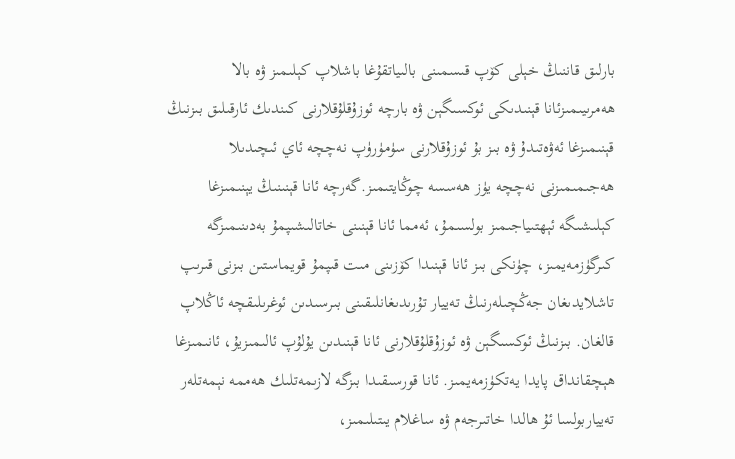بارلىق قاننىڭ خېلى كۆپ قىسمىنى بالىياتقۇغا باشلاپ كېلىمىز ۋە بالا ھەمرىيىمىزئانا قېنىدىكى ئوكسىگېن ۋە بارچە ئوزۇقلۇقلارنى كىندىك ئارقىلىق بىزنىڭ قېنىمىزغا ئەۋەتىدۇ ۋە بىز بۇ ئوزۇقلارنى سۈمۈرۈپ نەچچە ئاي ئىچىدىلا ھەجىمىمىزنى نەچچە يۈز ھەسسە چوڭايتىمىز.گەرچە ئانا قېنىنىڭ يېنىمىزغا كېلىشىگە ئېھتىياجىمىز بولسىمۇ، ئەمما ئانا قېنىنى خاتالىشىپمۇ بەدىنىمىزگە كىرگۈزمەيمىز، چۈنكى بىز ئانا قېنىدا كۆزىنى مىت قىپمۇ قويماستىن بىزنى قىرىپ تاشلايدىغان جەڭچىلەرنىڭ تەييار تۇرىدىغانلىقىنى بىرسىدىن ئوغرىلىقچە ئاڭلاپ قالغان. بىزنىڭ ئوكسىگېن ۋە ئوزۇقلۇقلارنى ئانا قېنىدىن يۇلۇپ ئالىمىزيۇ، ئانىمىزغا ھېچقانداق پايدا يەتكۈزمەيمىز. ئانا قورسىقىدا بىزگە لازىمەتلىك ھەممە نېمەتلەر تەيياربولسا ئۇ ھالدا خاتىرجەم ۋە ساغلام يىتىلىمىز،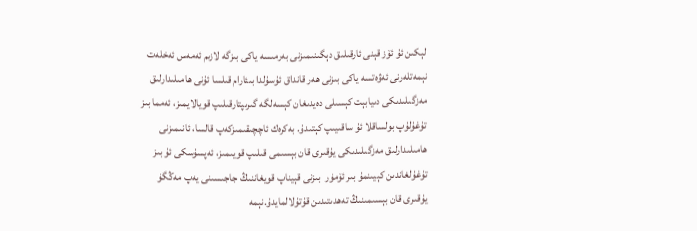لېكىن ئۇ ئۆز قېنى ئارقىلىق دېگىنىمىزنى بەرمىسە ياكى بىزگە لازىم ئەمەس ئەخلەت نېمەتلەرنى ئەۋەتسە ياكى بىزنى ھەر قانداق ئۇسۇلدا بىئارام قىلسا ئۇنى ھامىلىدارلىق مەزگىلىدىكى دىيابېت كېسىلى دەيدىغان كېسەلگە گىرىپتارقىلىپ قويالايمىز، ئەمما بىز تۇغۇلۇپ بولساقلا ئۇ ساقىيىپ كېتىدۇ. بەكرەك ئاچچىقىمىزكەپ قالسا، ئانىمىزنى ھامىلىدارلىق مەزگىلىدىكى يۇقىرى قان بېسىمى قىلىپ قويىمىز، ئەپسۇسكى ئۇ بىز تۇغۇلغاندىن كېيىنمۇ بىر ئۆمۈر  بىزنى قېيناپ قويغاننىڭ جاجىسىنى يەپ مەڭگۈ يۇقىرى قان بېسىمىنىڭ تەھدىتىدىن قۇتۇلالمايدۇ.نېمە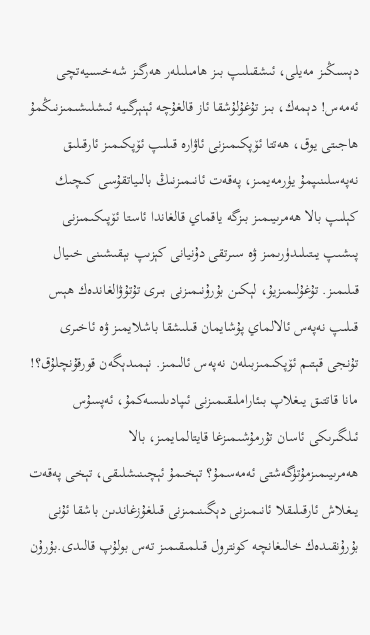دېسىڭىز مەيلى، ئىشقىلىپ بىز ھامىلىلەر ھەرگىز شەخسىيەتچى ئەمەس! دېمەك، بىز تۇغۇلۇشقا ئاز قالغۇچە ئېنېرگىيە ئىشلىشىمىزنىڭمۇ ھاجىتى يوق، ھەتتا ئۆپكىمىزنى ئاۋارە قىلىپ ئۆپكىمىز ئارقىلىق نەپەسلىنىپمۇ يۈرمەيمىز، پەقەت ئانىمىزنىڭ بالىياتقۇسى كىچىك كېلىپ بالا ھەمرىيىمىز بىزگە ياقماي قالغاندا ئاستا ئۆپىكىمىزنى پىشىپ يىتىلىدۈرىمىز ۋە سىرتقى دۇنيانى كېزىپ بېقىشىنى خىيال قىلىمىز. تۇغۇلىمىزيۇ، لېكىن بۇرۇنىمىزنى بىرى تۇتۇۋالغاندەك ھېس قىلىپ نەپەس ئالالماي پۇشايمان قىلىشقا باشلايمىز ۋە ئاخىرى تۇنجى قېتىم ئۆپكىمىزبىلەن نەپەس ئالىمىز. نېمىدېگەن قورقۇنچلۇق؟! مانا قاتتىق يىغلاپ بىئاراملىقىمىزنى ئىپادىلىسەكمۇ، ئەپسۇس ئىلگىرىكى ئاسان تۇرمۇشىمىزغا قايتالمايمىز، بالا ھەمرىيىمىزمۇتۈگەشتى ئەمەسمۇ؟ تېخىمۇ ئېچىنىشلىقى، تېخى پەقەت يىغلاش ئارقىلىقلا ئانىمىزنى دېگىنىمىزنى قىلغۇزغاندىن باشقا ئۇنى بۇرۇنقىدەك خالىغانچە كونترول قىلمىقىمىز تەس بولۇپ قالىدى.بۇرۇن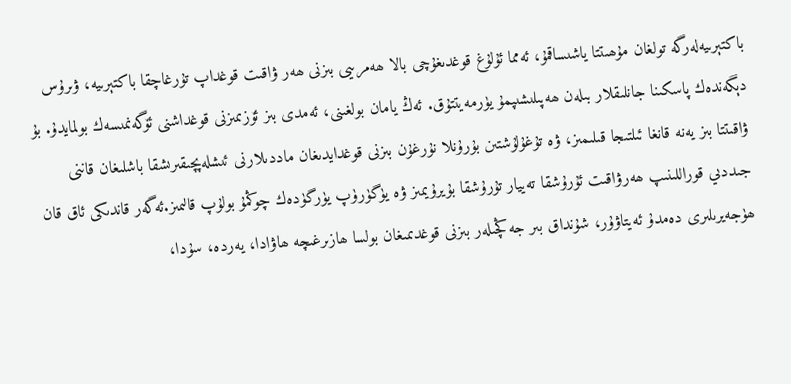باكتېرىيەلەرگە تولغان مۇھىتتا ياشىساقمۇ، ئەمما ئۇلۇغ قوغدىغۇچى بالا ھەمرىيى بىزنى ھەر ۋاقىت قوغداپ تۇرغاچقا باكتېرىيە، ۋىرۇس دېگەندەك پاسكىنا جانلىقلار بىلەن ھەپىلىشىپمۇ يۈرمەيتتۇق. ئەڭ يامان بولغىنى، ئەمدى بىز ئۆزىمىزنى قوغداشنى ئۆگەنمىسەك بولمايدۇ. بۇ ۋاقىتتا بىز يەنە قانغا ئىلتىجا قىلىمىز، ۋە تۇغۇلۇشتىن بۇرۇنلا نۇرغۇن بىزنى قوغدايدىغان ماددىلارنى ئىشلەپچىقىرىشقا باشلىغان قاننى جىددىي قوراللىنىپ ھەرۋاقىت ئۇرۇشقا تەييار تۇرۇشقا بۇيرۇيمىز ۋە يۈگۈرۈپ يۈرگۈدەك چوڭمۇ بولۇپ قالىمىز.ئەگەر قاندىكى ئاق قان ھۈجەيرىلىرى دەمدۇ ئەيتاۋۇر، شۇنداق بىر جەڭچىلەر بىزنى قوغدىمىغان بولسا ھازىرغىچە ھاۋادا، يەردە، سۇدا،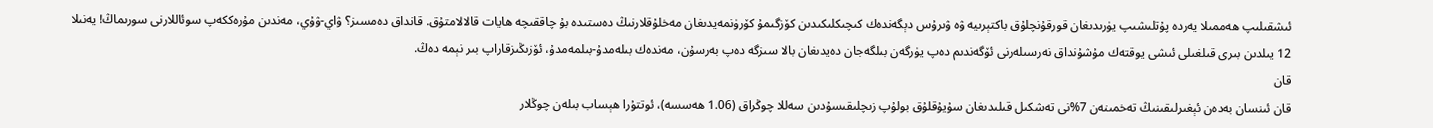ئىشقىلىپ ھەممىلا يەردە پۇتلىشىپ يۈرىدىغان قورقۇنچلۇق باكتېرىيە ۋە ۋىرۇس دېگەندەك كىچىكلىكىدىن كۆزگىمۇ كۆرۈنمەيدىغان مەخلۇقلارنىڭ دەستىدە بۇ چاققىچە ھايات قالالامتۇق. قانداق دەمسىز؟ ۋاي-ۋۇي، مەندىن مۇرەككەپ سوئاللارنى سورىماڭ! يەنىلا 12 يىلدىن بىرى قىلغىلى ئىشى يوقتەك مۇشۇنداق نەرسىلەرنى ئۆگەندىم دەپ يۈرگەن بىلگەجان دەيدىغان بالا سىزگە دەپ بەرسۇن، مەندەك بىلەمدۇ-بىلمەمدۇ، ئۆزىڭىزقاراپ بىر نېمە دەڭ.
قان
قان ئىنسان بەدەن ئېغىرلىقىنىڭ تەخمىنەن 7%نى تەشكىل قىلىدىغان سۇيۇقلۇق بولۇپ زىچلىقىسۇدىن سەللا چوڭراق (1.06 ھەسسە)، ئوتتۇرا ھېساب بىلەن چوڭلار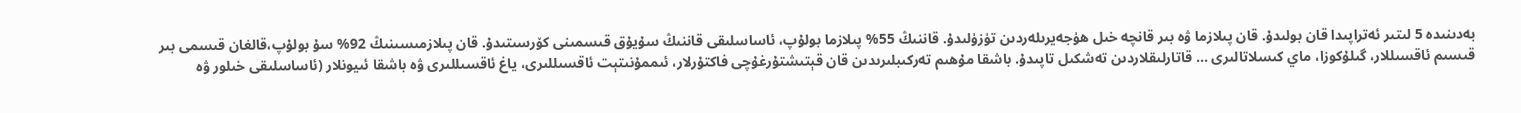بەدىنىدە 5 لىتىر ئەتراپىدا قان بولىدۇ. قان پىلازما ۋە بىر قانچە خىل ھۈجەيرىلەردىن تۈزۈلىدۇ. قاننىڭ 55% پىلازما بولۇپ، ئاساسلىقى قاننىڭ سۇيۇق قىسمىنى كۆرسىتىدۇ. قان پىلازمىسىنىڭ 92% سۇ بولۇپ،قالغان قىسمى بىر قىسىم ئاقسىللار، گىلۇكوزا، ماي كىسلاتالىرى ... قاتارلىقلاردىن تەشكىل تاپىدۇ. باشقا مۇھىم تەركىبلىرىدىن قان قېتىشتۇرغۇچى فاكتۇرلار، ئىممۇنىتېت ئاقسىللىرى، ياغ ئاقسىللىرى ۋە باشقا ئىيونلار (ئاساسلىقى خىلور ۋە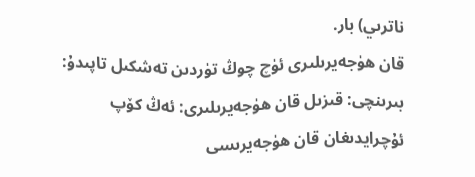ناترىي) بار.
قان ھۈجەيرىلىرى ئۈچ چوڭ تۈردىن تەشكىل تاپىدۇ:
بىرىنچى: قىزىل قان ھۈجەيرىلىرى: ئەڭ كۆپ ئۇچرايدىغان قان ھۈجەيرىسى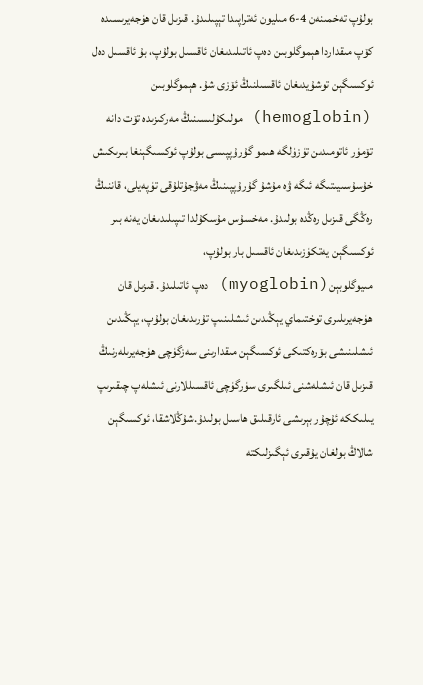بولۇپ تەخمىنەن 4-6 مىليون ئەتراپىدا تېپىلىدۇ. قىزىل قان ھۈجەيرىسىدە كۆپ مىقداردا ھېموگلوبىن دەپ ئاتىلىدىغان ئاقسىل بولۇپ، بۇ ئاقسىل دەل ئوكسىگېن توشۇيدىغان ئاقسىلنىڭ ئۆزى شۇ. ھېموگلوبىن (hemoglobin) مولىكۇلىسىنىڭ مەركىزىدە تۆت دانە تۆمۈر ئاتومىدىن تۈزۈلگە ھىمو گۇرۇپپىسى بولۇپ ئوكسىگېنغا بىرىكىش خۇسۇسىيىتىگە ئىگە ۋە مۇشۇ گۇرۇپپىنىڭ مەۋجۇتلۇقى تۈپەيلى، قاننىڭ رەڭگى قىزىل رەڭدە بولىدۇ. مەخسۇس مۇسكۇلدا تىپىلىدىغان يەنە بىر ئوكسىگېن يەتكۈزىدىغان ئاقسىل بار بولۇپ، مىيوگلوبېن(myoglobin) دەپ ئاتىلىدۇ. قىزىل قان ھۈجەيرىلىرى توختىماي يېڭىدىن ئىشلىنىپ تۇرىدىغان بولۇپ، يېڭىدىن ئىشلىنىشى بۆرەكتىكى ئوكسىگېن مىقدارىنى سەزگۈچى ھۈجەيرىلەرنىڭ قىزىل قان ئىشلەشنى ئىلگىرى سۈرگۈچى ئاقسىللارنى ئىشلەپ چىقىرىپ يىلىككە ئۇچۇر بېرىشى ئارقىلىق ھاسىل بولىدۇ.شۇڭلاشقا، ئوكسىگېن شالاڭ بولغان يۇقىرى ئېگىزلىكتە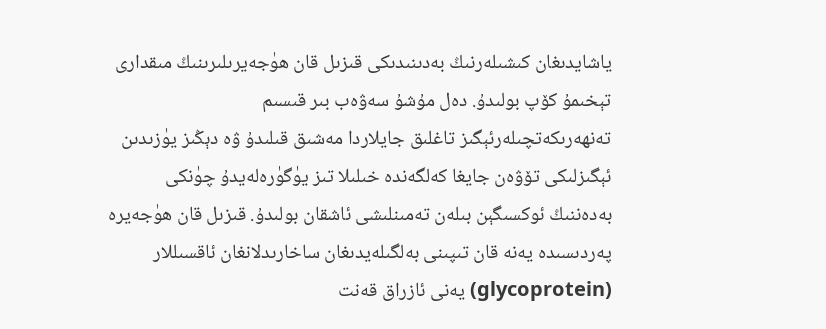ياشايدىغان كىشىلەرنىڭ بەدىنىدىكى قىزىل قان ھۈجەيرىلىرىنىڭ مىقدارى تېخىمۇ كۆپ بولىدۇ. دەل مۇشۇ سەۋەب بىر قىسىم تەنھەرىكەتچىلەرئېگىز تاغلىق جايلاردا مەشىق قىلىدۇ ۋە دېڭىز يۈزىدىن ئېگىزلىكى تۆۋەن جايغا كەلگەندە خىلىلا تىز يۈگۈرەلەيدۇ چۈنكى بەدەننىڭ ئوكسىگېن بىلەن تەمىنلىشى ئاشقان بولىدۇ. قىزىل قان ھۈجەيرە پەردىسىدە يەنە قان تىپىنى بەلگىلەيدىغان ساخارىدلانغان ئاقسىللار (glycoprotein) يەنى ئازراق قەنت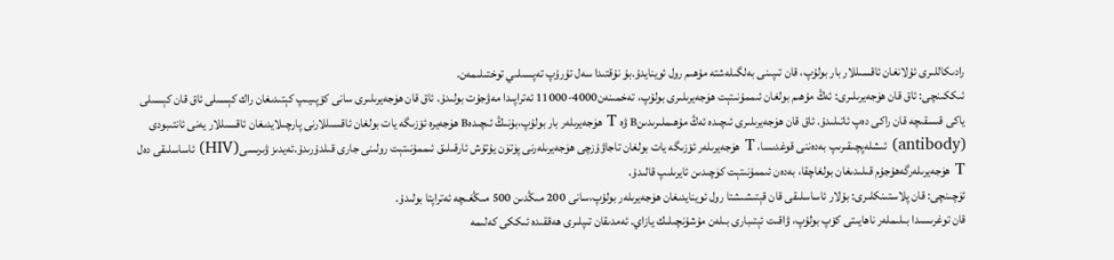رادىكاللىرى ئۇلانغان ئاقسىللار بار بولۇپ، قان تىپىنى بەلگىلەشتە مۇھىم رول ئوينايدۇ.بۇ نۇقتىدا سەل تۇرۇپ تەپسىلىي توختىلىمەن.
ئىككىنچى: ئاق قان ھۈجەيرىلىرى: ئەڭ مۇھىم بولغان ئىممۇنىتېت ھۈجەيرىلىرى بولۇپ، تەخمىنەن4000-11000 ئەتراپىدا مەۋجۇت بولىدۇ. ئاق قان ھۈجەيرىلىرى سانى كۆپىيىپ كېتىدىغان راك كېسىلى ئاق قان كېسىلى ياكى قىسقىچە قان راكى دەپ ئاتىلىدۇ. ئاق قان ھۈجەيرىلىرى ئىچىدە ئەڭ مۇھىملىرىدىنB ۋە T ھۈجەيرىلەر بار بولۇپ،بۇنىڭ ئىچىدەB ھۈجەيرە ئۆزىگە يات بولغان ئاقسىللارنى پارچىلايدىغان ئاقسىللار يەنى ئانتىبودى (antibody) ئىشلەپچىقىرىپ بەدەننى قوغدىسا، T ھۈجەيرىلەر ئۆزىگە يات بولغان تاجاۋۇزچى ھۈجەيرىلەرنى پۈتۈن يۇتۇش ئارقىلىق ئىممۇنىتېت رولىنى جارى قىلدۇرىدۇ.ئەيدىز ۋىرىسى(HIV) ئاساسلىقى دەل T ھۈجەيرىلەرگەھۇجۇم قىلىدىغان بولغاچقا، بەدەن ئىممۇنىتېت كۈچىدىن ئايرىلىپ قالىدۇ.
ئۈچىنچى: قان پلاستىنكلىرى: بۇلار ئاساسلىقى قان قېتىشىشتا رول ئوينايدىغان ھۈجەيرىلەر بولۇپ،سانى 200 مىڭدىن 500 مىڭغىچە ئەتراپتا بولىدۇ.
قان توغرىسىدا بىلىملەر ناھايىتى كۆپ بولۇپ، ۋاقىت ئېتىبارى بىلەن مۇشۇنچىلىك يازاي. ئەمدىقان تىپلىرى ھەققىدە ئىككى كەلىمە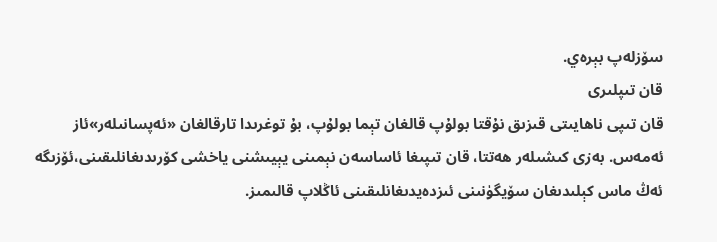سۆزلەپ بېرەي.
قان تىپلىرى
قان تىپى ناھايىتى قىزىق نۇقتا بولۇپ قالغان تېما بولۇپ، بۇ توغرىدا تارقالغان «ئەپسانىلەر»ئاز ئەمەس. بەزى كىشىلەر ھەتتا، قان تىپىغا ئاساسەن نېمىنى يېيىشنى ياخشى كۆرىدىغانلىقىنى،ئۆزىگە ئەڭ ماس كېلىدىغان سۆيگۈنىنى ئىزدەيدىغانلىقىنى ئاڭلاپ قالىمىز.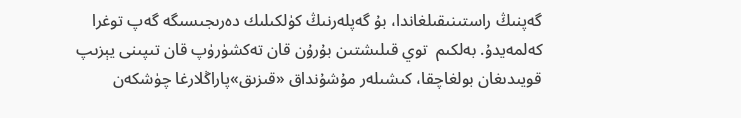گەپنىڭ راستىنىقىلغاندا، بۇ گەپلەرنىڭ كۈلكىلىك دەرىجىسىگە گەپ توغرا كەلمەيدۇ. بەلكىم  توي قىلىشتىن بۇرۇن قان تەكشۈرۈپ قان تىپىنى يېزىپ قويىدىغان بولغاچقا، كىشىلەر مۇشۇنداق «قىزىق»پاراڭلارغا چۈشكەن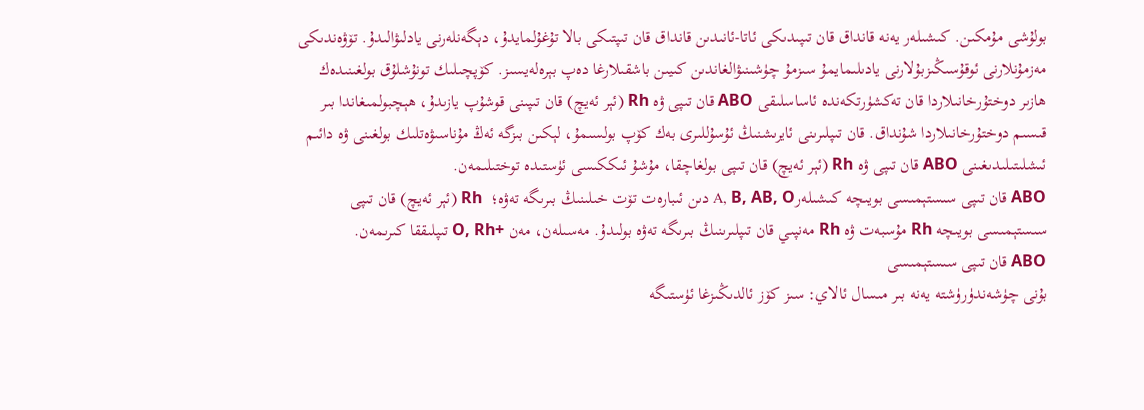بولۇشى مۇمكىن. كىشىلەر يەنە قانداق قان تىپىدىكى ئاتا-ئانىدىن قانداق قان تىپتىكى بالا تۇغۇلمايدۇ، دېگەنلەرنى يادلىۋالىدۇ. تۆۋەندىكى مەزمۇنلارنى ئوقۇسىڭىزبۇلارنى يادىلىمايمۇ سىزمۇ چۈشىنىۋالغاندىن كىيىن باشقىلارغا دەپ بېرەلەيسىز. كۆپچىلىك تونۇشلۇق بولغىنىدەك ھازىر دوختۇرخانىلاردا قان تەكشۈرتكەندە ئاساسلىقى ABO قان تىپى ۋە Rh (ئېر ئەيچ) قان تىپىنى قوشۇپ يازىدۇ، ھېچبولمىغاندا بىر قىسىم دوختۇرخانىلاردا شۇنداق. قان تىپلىرىنى ئايرىشنىڭ ئۇسۇللىرى بەك كۆپ بولسىمۇ، لېكىن بىزگە ئەڭ مۇناسىۋەتلىك بولغىنى ۋە دائىم ئىشلىتىلىدىغىنى ABO قان تىپى ۋە Rh (ئېر ئەيچ) قان تىپى بولغاچقا، مۇشۇ ئىككىسى ئۈستىدە توختىلىمەن.
ABO قان تىپى سىستېمىسى بويىچە كىشىلەرA, B, AB, O دىن ئىبارەت تۆت خىلىنىڭ بىرىگە تەۋە؛  Rh (ئېر ئەيچ) قان تىپى سىستېمىسى بويىچە Rh مۇسبەت ۋە Rh مەنپىي قان تىپلىرىنىڭ بىرىگە تەۋە بولىدۇ. مەسىلەن، مەن +O, Rh تىپلىققا كىرىمەن.
ABO قان تىپى سىستېمىسى
بۇنى چۈشەندۈرۈشتە يەنە بىر مىسال ئالاي: سىز كۆز ئالدىڭىزغا ئۈستىگە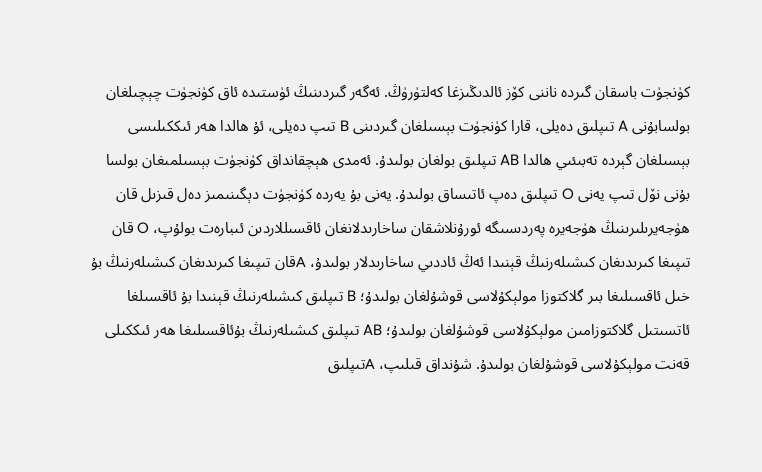كۈنجۈت باسقان گىردە ناننى كۆز ئالدىڭىزغا كەلتۈرۈڭ. ئەگەر گىردىنىڭ ئۈستىدە ئاق كۈنجۈت چېچىلغان بولسابۇنى A تىپلىق دەيلى، قارا كۈنجۈت بېسىلغان گىردىنى B تىپ دەيلى، ئۇ ھالدا ھەر ئىككىلىسى بېسىلغان گېردە تەبىئىي ھالدا AB تىپلىق بولغان بولىدۇ. ئەمدى ھېچقانداق كۈنجۈت بېسىلمىغان بولسا بۇنى نۆل تىپ يەنى O تىپلىق دەپ ئاتىساق بولىدۇ. يەنى بۇ يەردە كۈنجۈت دېگىنىمىز دەل قىزىل قان ھۈجەيرىلىرىنىڭ ھۈجەيرە پەردىسىگە ئورۇنلاشقان ساخارىدلانغان ئاقسىللاردىن ئىبارەت بولۇپ، O قان تىپىغا كىرىدىغان كىشىلەرنىڭ قېنىدا ئەڭ ئاددىي ساخارىدلار بولىدۇ، Aقان تىپىغا كىرىدىغان كىشىلەرنىڭ بۇ خىل ئاقسىلىغا بىر گلاكتوزا مولېكۇلاسى قوشۇلغان بولىدۇ؛ B تىپلىق كىشىلەرنىڭ قېنىدا بۇ ئاقسىلغا ئاتسىتىل گلاكتوزامىن مولېكۇلاسى قوشۇلغان بولىدۇ؛ AB تىپلىق كىشىلەرنىڭ بۇئاقسىلىغا ھەر ئىككىلى قەنت مولېكۇلاسى قوشۇلغان بولىدۇ. شۇنداق قىلىپ، Aتىپلىق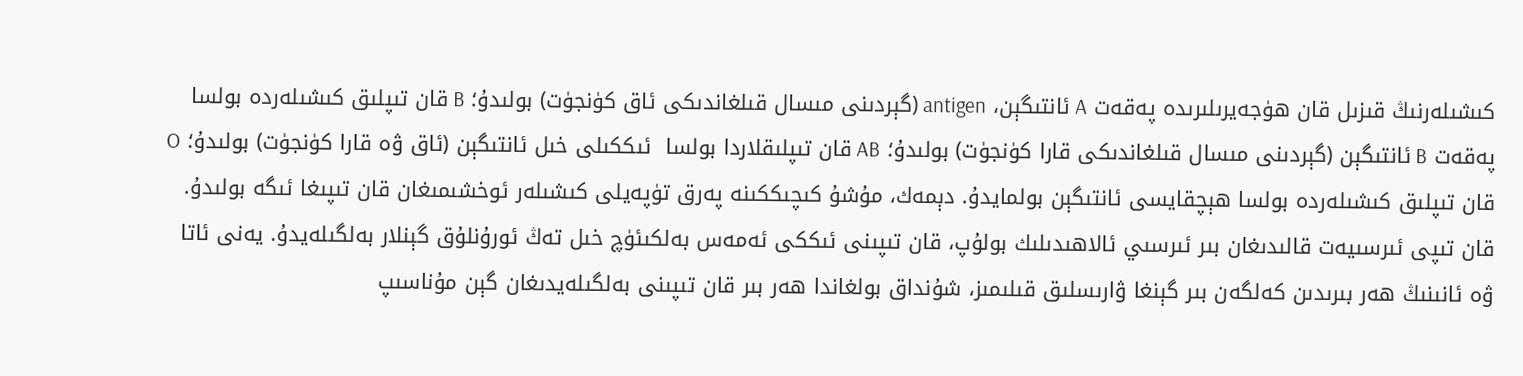كىشىلەرنىڭ قىزىل قان ھۈجەيرىلىرىدە پەقەت A ئانتىگېن، antigen (گېردىنى مىسال قىلغاندىكى ئاق كۈنجۈت) بولىدۇ؛ B قان تىپلىق كىشىلەردە بولسا پەقەت B ئانتىگېن (گېردىنى مىسال قىلغاندىكى قارا كۈنجۈت) بولىدۇ؛ AB قان تىپلىقلاردا بولسا  ئىككىلى خىل ئانتىگېن (ئاق ۋە قارا كۈنجۈت) بولىدۇ؛ O قان تىپلىق كىشىلەردە بولسا ھېچقايسى ئانتىگېن بولمايدۇ. دېمەك، مۇشۇ كىچىككىنە پەرق تۈپەيلى كىشىلەر ئوخشىمىغان قان تىپىغا ئىگە بولىدۇ.
قان تىپى ئىرسىيەت قالىدىغان بىر ئىرسىي ئالاھىدىلىك بولۇپ، قان تىپىنى ئىككى ئەمەس بەلكىئۈچ خىل تەڭ ئورۇنلۇق گېنلار بەلگىلەيدۇ. يەنى ئاتا ۋە ئانىنىڭ ھەر بىرىدىن كەلگەن بىر گېنغا ۋارىسلىق قىلىمىز، شۇنداق بولغاندا ھەر بىر قان تىپىنى بەلگىلەيدىغان گېن مۇناسىپ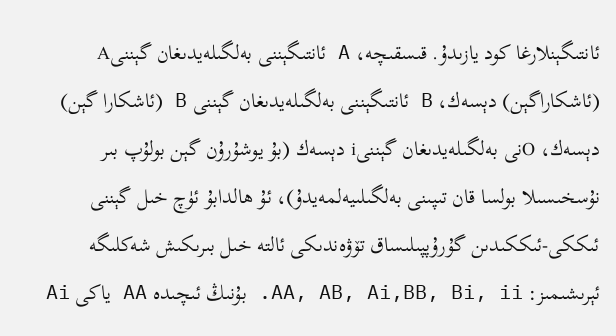ئانتىگېنلارغا كود يازىدۇ. قىسقىچە، A ئانتىگېننى بەلگىلەيدىغان گېننىA (ئاشكاراگېن) دېسەك، B ئانتىگېننى بەلگىلەيدىغان گېننى B (ئاشكارا گېن) دېسەك، Oنى بەلگىلەيدىغان گېننىi دېسەك (بۇ يوشۇرۇن گېن بولۇپ بىر نۇسخىسىلا بولسا قان تىپىنى بەلگىلىيەلمەيدۇ)، ئۇ ھالدابۇ ئۈچ خىل گېننى ئىككى-ئىككىدىن گۇرۇپپىلىساق تۆۋەندىكى ئالتە خىل بىرىكىش شەكلىگە ئېرىشىمىز: AA, AB, Ai,BB, Bi, ii. بۇنىڭ ئىچىدە AA ياكى Ai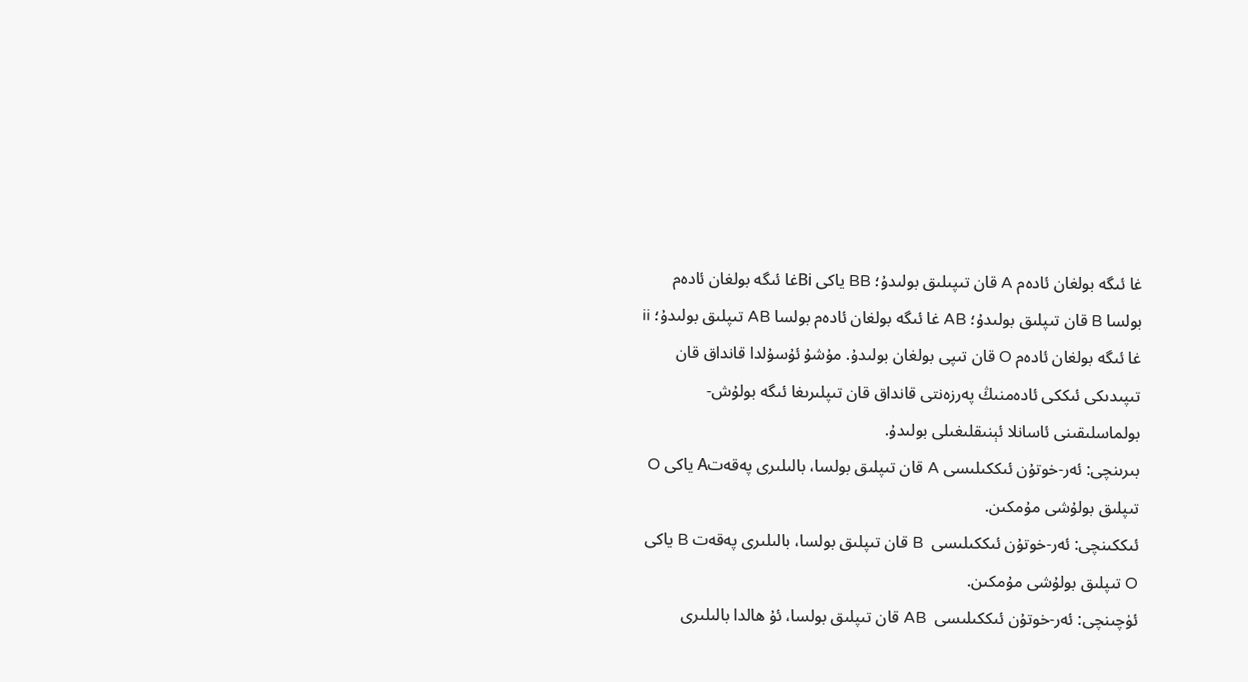غا ئىگە بولغان ئادەم A قان تىپىلىق بولىدۇ؛ BB ياكى Biغا ئىگە بولغان ئادەم بولسا B قان تىپلىق بولىدۇ؛ AB غا ئىگە بولغان ئادەم بولسا AB تىپلىق بولىدۇ؛ ii غا ئىگە بولغان ئادەم O قان تىپى بولغان بولىدۇ. مۇشۇ ئۇسۇلدا قانداق قان تىپىدىكى ئىككى ئادەمنىڭ پەرزەنتى قانداق قان تىپلىرىغا ئىگە بولۇش-بولماسلىقىنى ئاسانلا ئېنىقلىغىلى بولىدۇ.
بىرىنچى: ئەر-خوتۇن ئىككىلىسى A قان تىپلىق بولسا، بالىلىرى پەقەتA ياكى O تىپلىق بولۇشى مۇمكىن.
ئىككىنچى: ئەر-خوتۇن ئىككىلىسى  B قان تىپلىق بولسا، بالىلىرى پەقەت B ياكى O تىپلىق بولۇشى مۇمكىن.
ئۈچىنچى: ئەر-خوتۇن ئىككىلىسى  AB قان تىپلىق بولسا، ئۇ ھالدا بالىلىرى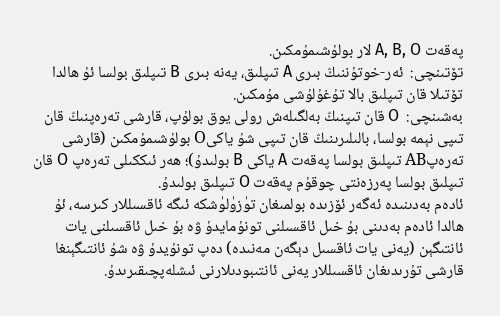پەقەت A, B, O لار بولۇشىمۇمكىن.
تۆتىنچى:  ئەر-خوتۇننىڭ بىرى A تىپلىق، يەنە بىرى B تىپلىق بولسا ئۇ ھالدا تۆتىلا قان تىپلىق بالا تۇغۇلۇشى مۇمكىن.
بەشىنچى:  O قان تىپنىڭ بەلگىلەش رولى يوق بولۇپ، قارشى تەرەپنىڭ قان تىپى نېمە بولسا، بالىلىرىنىڭ قان تىپى شۇ ياكىO بولۇشىمۇمكىن (قارشى تەرەپAB تىپلىق بولسا پەقەت A ياكى B بولىدۇ)؛ ھەر ئىككىلى تەرەپ O قان تىپلىق بولسا پەرزەنتى چوقۇم پەقەت O تىپلىق بولىدۇ.
ئادەم بەدىنىدە ئەگەر ئۆزىدە بولمىغان تۈزۈلۈشكە ئىگە ئاقسىللار كىرسە، ئۇ ھالدا ئادەم بەدىنى بۇ خىل ئاقسىلنى تونۇمايدۇ ۋە بۇ خىل ئاقسىلنى يات ئانتىگېن (يەنى يات ئاقسىل دېگەن مەنىدە) دەپ تونۇيدۇ ۋە شۇ ئانتىگېنغا قارشى تۇرىدىغان ئاقسىللار يەنى ئانتىبودىلارنى ئىشلەپچىقىرىدۇ.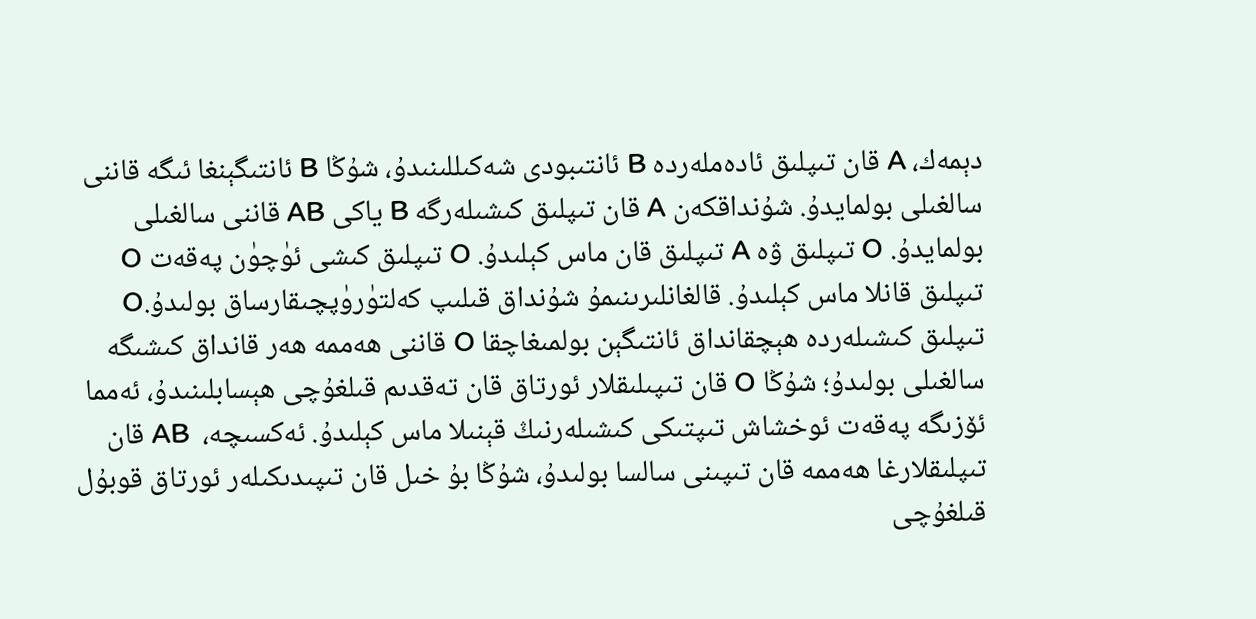دېمەك، A قان تىپلىق ئادەملەردە B ئانتىبودى شەكىللىنىدۇ، شۇڭا B ئانتىگېنغا ئىگە قاننى سالغىلى بولمايدۇ. شۇنداقكەن A قان تىپلىق كىشىلەرگە B ياكى AB قاننى سالغىلى بولمايدۇ. O تىپلىق ۋە A تىپلىق قان ماس كېلىدۇ. O تىپلىق كىشى ئۈچۈن پەقەت O تىپلىق قانلا ماس كېلىدۇ. قالغانلىرىنىمۇ شۇنداق قىلىپ كەلتۈرۈپچىقارساق بولىدۇ.O تىپلىق كىشىلەردە ھېچقانداق ئانتىگېن بولمىغاچقا O قاننى ھەممە ھەر قانداق كىشىگە سالغىلى بولىدۇ؛ شۇڭا O قان تىپىلىقلار ئورتاق قان تەقدىم قىلغۇچى ھېسابلىنىدۇ، ئەمما ئۆزىگە پەقەت ئوخشاش تىپتىكى كىشىلەرنىڭ قېنىلا ماس كېلىدۇ. ئەكسىچە،  AB قان تىپلىقلارغا ھەممە قان تىپىنى سالسا بولىدۇ، شۇڭا بۇ خىل قان تىپىدىكىلەر ئورتاق قوبۇل قىلغۇچى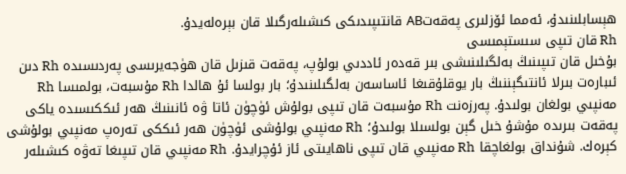ھېسابلىنىدۇ، ئەمما ئۆزلىرى پەقەتAB قانتىپىدىكى كىشىلەرگىلا قان بېرەلەيدۇ.
Rh قان تىپى سىستېمىسى
بۇخىل قان تىپىنىڭ بەلگىلىنىشى بىر قەدەر ئاددىي بولۇپ، پەقەت قىزىل قان ھۈجەيرىسى پەردىسىدە Rh دىن ئىبارەت بىرلا ئانتىگېننىڭ بار يوقلۇقىغا ئاساسەن بەلگىلىنىدۇ؛ بار بولسا ئۇ ھالدا Rh مۇسبەت، بولمىسا Rh مەنپىي بولغان بولىدۇ. پەرزەنت Rh مۇسبەت قان تىپى بولۇش ئۈچۈن ئاتا ۋە ئانىنىڭ ھەر ئىككىسىدە ياكى پەقەت بىرىدە مۇشۇ خىل گېن بولسىلا بولىدۇ؛ Rh مەنپىي بولۇشى ئۈچۈن ھەر ئىككى تەرەپ مەنپىي بولۇشى كېرەك. شۇنداق بولغاچقا Rh مەنپىي قان تىپى ناھايىتى ئاز ئۇچرايدۇ. Rh مەنپىي قان تىپىغا تەۋە كىشىلەر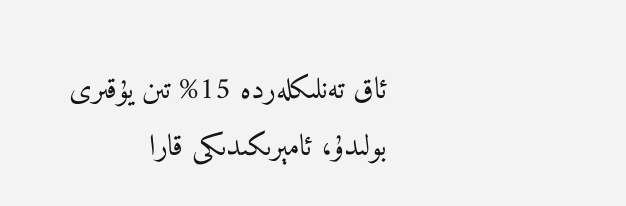ئاق تەنلىكلەردە 15% تىن يۇقىرى بولىدۇ، ئامېرىكىدىكى قارا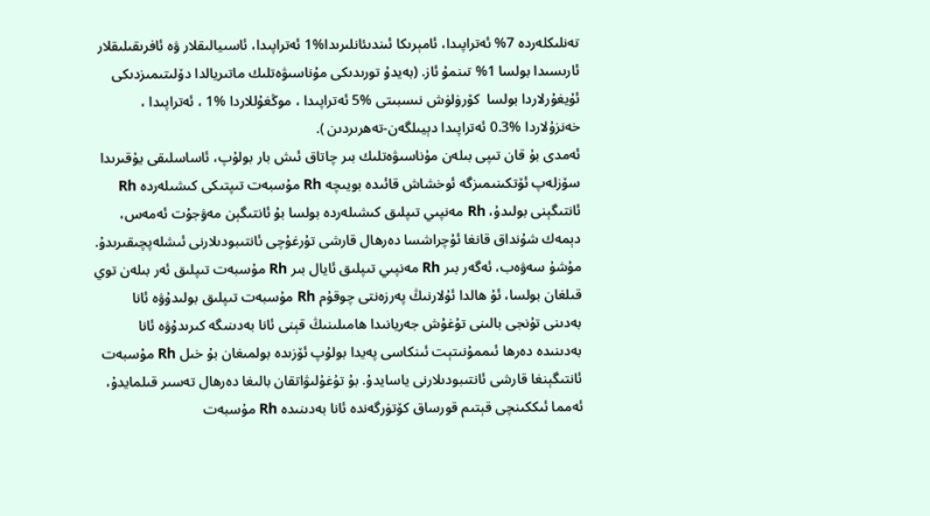تەنلىكلەردە 7% ئەتراپىدا، ئامېرىكا ئىندىئانلىرىدا%1 ئەتراپىدا، ئاسىيالىقلار ۋە ئافرىقىلىقلار ئارىسىدا بولسا 1% تىنمۇ ئاز. (بەيدۇ تورىدىكى مۇناسىۋەتلىك ماتىريالدا دۆلىتىمىزدىكى ئۇيغۇرلاردا بولسا  كۆرۈلۈش نىسبىتى %5 ئەتراپىدا ، موڭغۇللاردا %1 ، ئەتراپىدا ، خەنزۇلاردا %0.3 ئەتراپىدا دېيىلگەن-تەھرىردىن ).
ئەمدى بۇ قان تىپى بىلەن مۇناسىۋەتلىك بىر چاتاق ئىش بار بولۇپ، ئاساسلىقى يۇقىرىدا سۆزلەپ ئۆتكىنىمىزگە ئوخشاش قائىدە بويىچە Rh مۇسبەت تىپتىكى كىشىلەردە Rh ئانتىگېنى بولىدۇ، Rh مەنپىي تىپلىق كىشىلەردە بولسا بۇ ئانتىگېن مەۋجۇت ئەمەس، دېمەك شۇنداق قانغا ئۇچراشسا دەرھال قارشى تۇرغۇچى ئانتىبودىلارنى ئىشلەپچىقىرىدۇ. مۇشۇ سەۋەب، ئەگەر بىر Rh مەنپىي تىپلىق ئايال بىر Rh مۇسبەت تىپلىق ئەر بىلەن توي قىلغان بولسا، ئۇ ھالدا ئۇلارنىڭ پەرزەنتى چوقۇم Rh مۇسبەت تىپلىق بولىدۇۋە ئانا بەدىنى تۇنجى بالىنى تۇغۇش جەريانىدا ھامىلىنىڭ قېنى ئانا بەدىنىگە كىرىدۇۋە ئانا بەدىنىدە دەرھا ئىممۇنىتېت ئىنكاسى پەيدا بولۇپ ئۆزىدە بولمىغان بۇ خىل Rh مۇسبەت ئانتىگېنغا قارشى ئانتىبودىلارنى ياسايدۇ. بۇ تۇغۇلىۋاتقان بالىغا دەرھال تەسىر قىلمايدۇ، ئەمما ئىككىنچى قېتىم قورساق كۆتۈرگەندە ئانا بەدىنىدە Rh مۇسبەت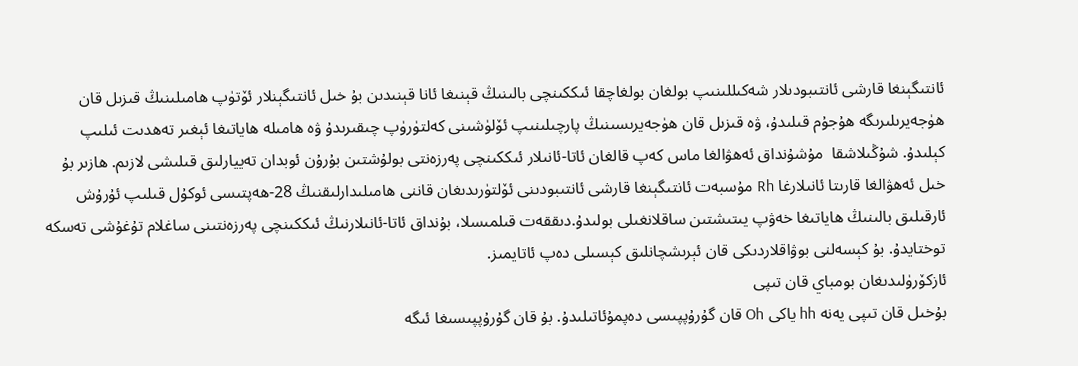ئانتىگېنغا قارشى ئانتىبودىلار شەكىللىنىپ بولغان بولغاچقا ئىككىنچى بالىنىڭ قېنىغا ئانا قېنىدىن بۇ خىل ئانتىگېنلار ئۆتۈپ ھامىلىنىڭ قىزىل قان ھۈجەيرىلىرىگە ھۇجۇم قىلىدۇ، ۋە قىزىل قان ھۈجەيرىسىنىڭ پارچىلىنىپ ئۆلۈشىنى كەلتۈرۈپ چىقىرىدۇ ۋە ھامىلە ھاياتىغا ئېغىر تەھدىت ئىلىپ كېلىدۇ. شۇڭىلاشقا  مۇشۇنداق ئەھۋالغا ماس كەپ قالغان ئاتا-ئانىلار ئىككىنچى پەرزەنتى بولۇشتىن بۇرۇن ئوبدان تەييارلىق قىلىشى لازىم. ھازىر بۇ خىل ئەھۋالغا قارىتا ئانىلارغا Rh مۇسبەت ئانتىگېنغا قارشى ئانتىبودىنى ئۆلتۈرىدىغان قاننى ھامىلىدارلىقنىڭ 28-ھەپتىسى ئوكۇل قىلىپ ئۇرۇش ئارقىلىق بالىنىڭ ھاياتىغا خەۋپ يىتىشتىن ساقلانغىلى بولىدۇ.دىققەت قىلمىسلا، بۇنداق ئاتا-ئانىلارنىڭ ئىككىنچى پەرزەنتىنى ساغلام تۇغۇشى تەسكە توختايدۇ. بۇ كېسەلنى بوۋاقلاردىكى قان ئېرىشچانلىق كېسىلى دەپ ئاتايمىز.
ئازكۆرۈلىدىغان بومباي قان تىپى
بۇخىل قان تىپى يەنە hh ياكى Oh قان گۇرۇپپىسى دەپمۇئاتىلىدۇ. بۇ قان گۇرۇپپىسىغا ئىگە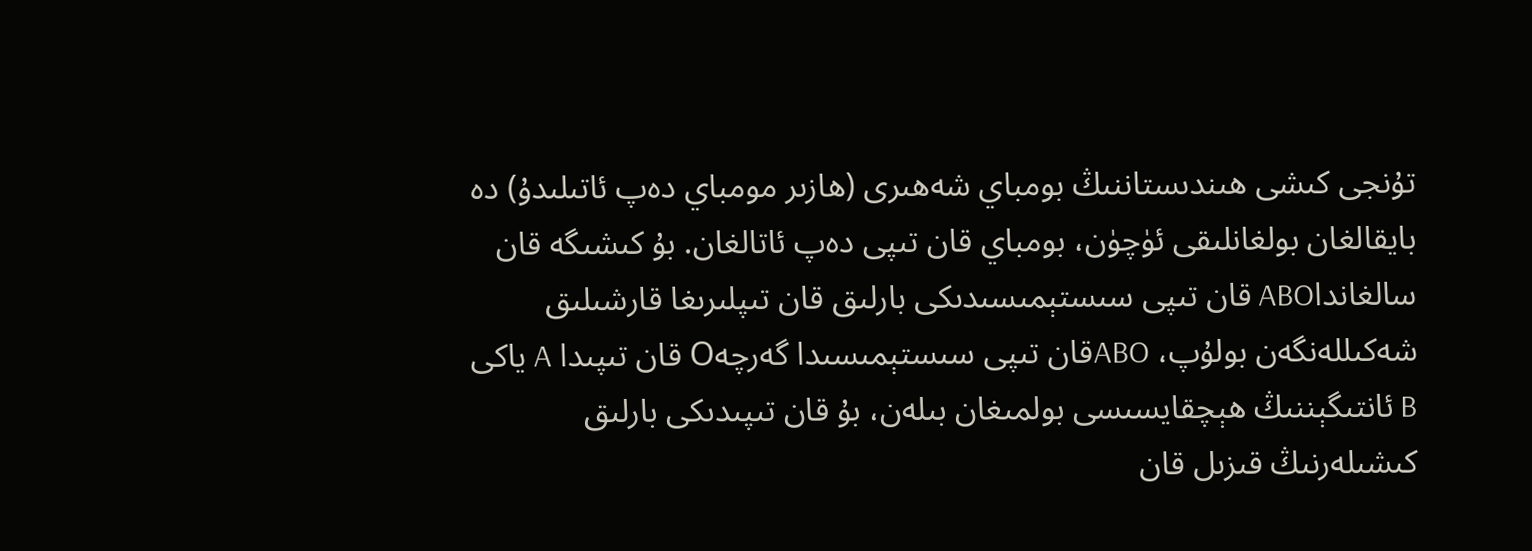تۇنجى كىشى ھىندىستاننىڭ بومباي شەھىرى (ھازىر مومباي دەپ ئاتىلىدۇ) دە بايقالغان بولغانلىقى ئۈچۈن، بومباي قان تىپى دەپ ئاتالغان. بۇ كىشىگە قان سالغانداABO قان تىپى سىستېمىسىدىكى بارلىق قان تىپلىرىغا قارشىلىق شەكىللەنگەن بولۇپ، ABOقان تىپى سىستېمىسىدا گەرچەO قان تىپىدا A ياكى B ئانتىگېننىڭ ھېچقايسىسى بولمىغان بىلەن، بۇ قان تىپىدىكى بارلىق كىشىلەرنىڭ قىزىل قان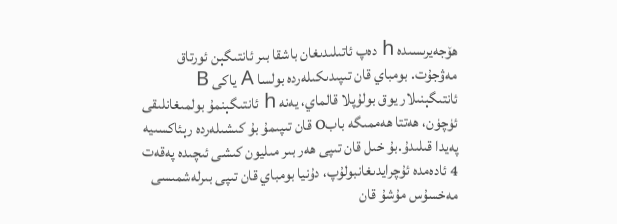ھۆجەيرىسىدە h دەپ ئاتىلىدىغان باشقا بىر ئانتىگېن ئورتاق مەۋجۇت. بومباي قان تىپىدىكىلەردە بولسا A ياكى B ئانتىگېنىلار يوق بولۇپلا قالماي، يەنە h ئانتىگېنمۇ بولمىغانلىقى ئۈچۈن، ھەتتا ھەممىگە بابO قان تىپىمۇ بۇ كىشىلەردە رېئاكسىيە پەيدا قىلىدۇ.بۇ خىل قان تىپى ھەر بىر مىليون كىشى ئىچىدە پەقەت 4 ئادەمدە ئۇچرايدىغانبولۇپ، دۇنيا بومباي قان تىپى بىرلەشمىسى مەخسۇس مۇشۇ قان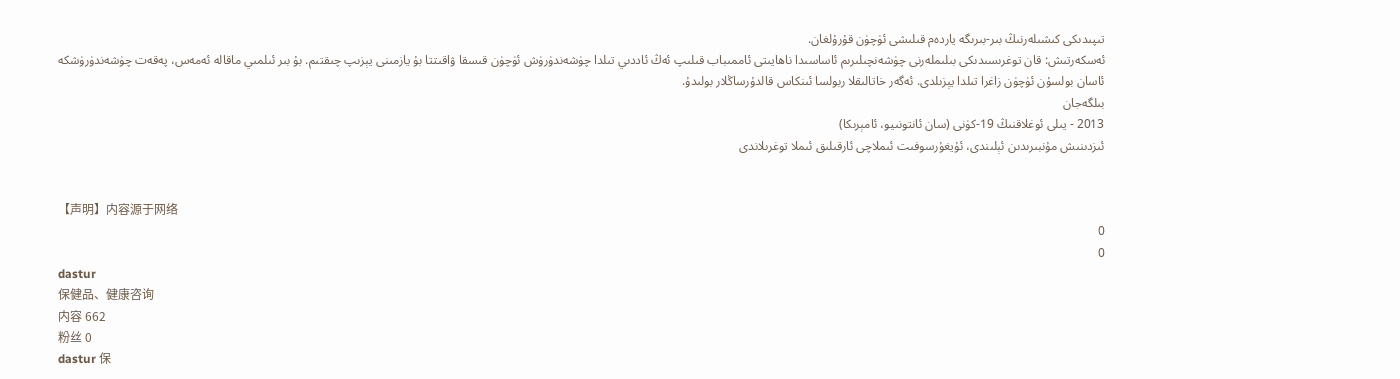تىپىدىكى كىشىلەرنىڭ بىر-بىرىگە ياردەم قىلىشى ئۈچۈن قۇرۇلغان.
ئەسكەرتىش: قان توغرىسىدىكى بىلىملەرنى چۈشەنچىلىرىم ئاساسىدا ناھايىتى ئاممىباب قىلىپ ئەڭ ئاددىي تىلدا چۈشەندۈرۈش ئۈچۈن قىسقا ۋاقىتتا بۇ يازمىنى يېزىپ چىقتىم. بۇ بىر ئىلمىي ماقالە ئەمەس، پەقەت چۈشەندۈرۈشكە ئاسان بولسۇن ئۈچۈن زاغرا تىلدا يېزىلدى. ئەگەر خاتالىقلا ربولسا ئىنكاس قالدۇرساڭلار بولىدۇ.
بىلگەجان
2013 - يىلى ئوغلاقنىڭ 19-كۈنى (سان ئانتونىيو، ئامېرىكا)
ئىزدىنىش مۇنبىرىدىن ئېلىندى، ئۇيغۇرسوفىت ئىملاچى ئارقىلىق ئىملا توغرىلاندى


【声明】内容源于网络
0
0
dastur
保健品、健康咨询
内容 662
粉丝 0
dastur 保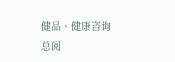健品、健康咨询
总阅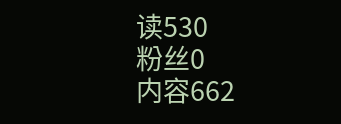读530
粉丝0
内容662